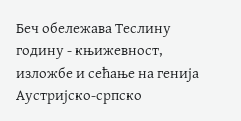Беч обележава Теслину годину - књижевност, изложбе и сећање на генија
Аустријско-српско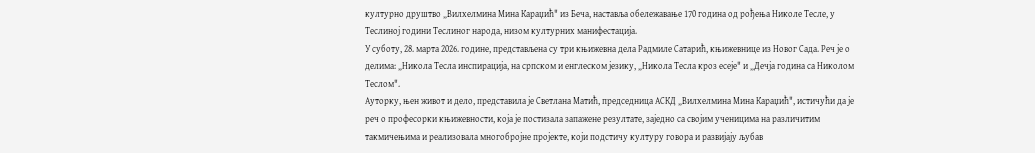културно друштво „Вилхелмина Мина Караџић" из Беча, наставља обележавање 170 година од рођења Николе Тесле, у Теслиној години Теслиног народа, низом културних манифестација.
У суботу, 28. марта 2026. године, представљена су три књижевна дела Радмиле Сатарић, књижевнице из Новог Сада. Реч је о делима: „Никола Тесла инспирација, на српском и енглеском језику, „Никола Тесла кроз есеје" и „Дечја година са Николом Теслом".
Ауторку, њен живот и дело, представила је Светлана Матић, председница АСКД „Вилхелмина Мина Караџић", истичући да је реч о професорки књижевности, која је постизала запажене резултате, заједно са својим ученицима на различитим такмичењима и реализовала многобројне пројекте, који подстичу културу говора и развијају љубав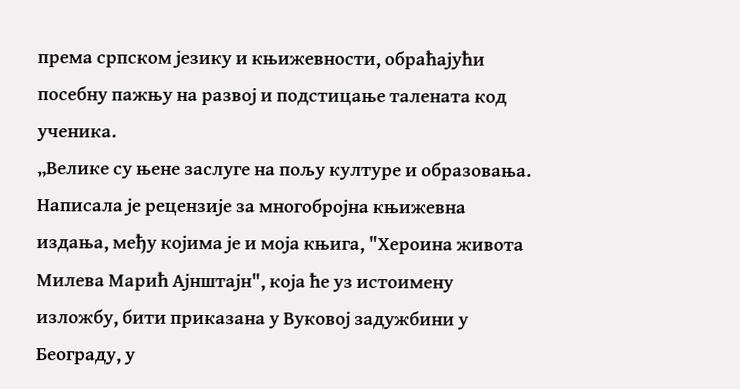према српском језику и књижевности, обраћајући посебну пажњу на развој и подстицање талената код ученика.
„Велике су њене заслуге на пољу културе и образовања. Написала је рецензије за многобројна књижевна издања, међу којима је и моја књига, "Хероина живота Милева Марић Ајнштајн", која ће уз истоимену изложбу, бити приказана у Вуковој задужбини у Београду, у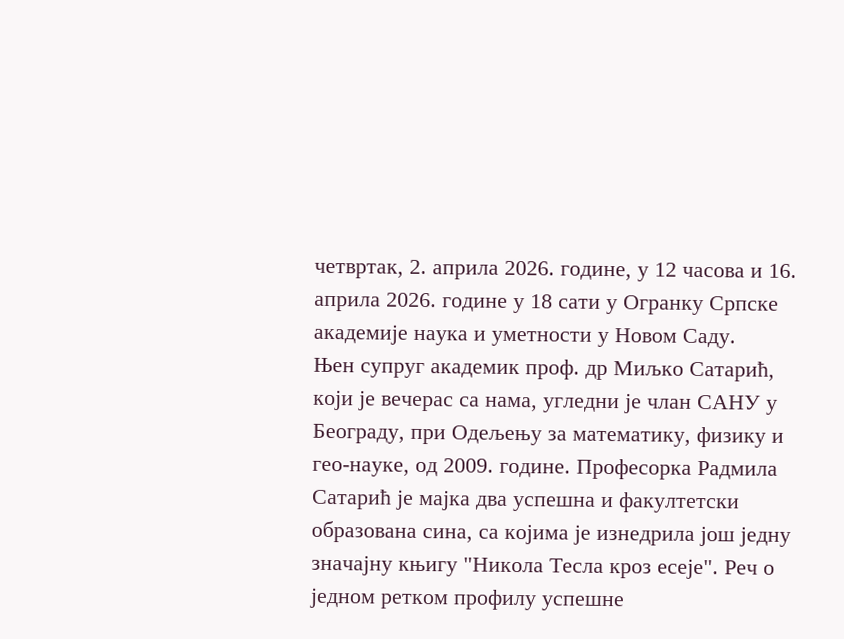четвртак, 2. априла 2026. године, у 12 часова и 16. априла 2026. године у 18 сати у Огранку Српске академије наука и уметности у Новом Саду.
Њен супруг академик проф. др Миљко Сатарић, који је вечерас са нама, угледни је члан САНУ у Београду, при Одељењу за математику, физику и гео-науке, од 2009. године. Професорка Радмила Сатарић је мајка два успешна и факултетски образована сина, са којима је изнедрила још једну значајну књигу "Никола Тесла кроз есеје". Реч о једном ретком профилу успешне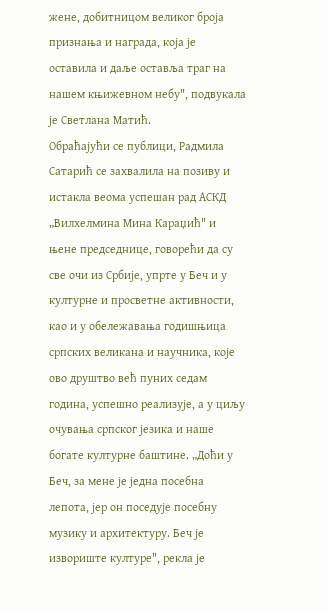жене, добитницом великог броја признања и награда, која је оставила и даље оставља траг на нашем књижевном небу", подвукала је Светлана Матић.
Обраћајући се публици, Радмила Сатарић се захвалила на позиву и истакла веома успешан рад АСКД „Вилхелмина Мина Караџић" и њене председнице, говорећи да су све очи из Србије, упрте у Беч и у културне и просветне активности, као и у обележавања годишњица српских великана и научника, које ово друштво већ пуних седам година, успешно реализује, а у циљу очувања српског језика и наше богате културне баштине. „Доћи у Беч, за мене је једна посебна лепота, јер он поседује посебну музику и архитектуру. Беч је извориште културе", рекла је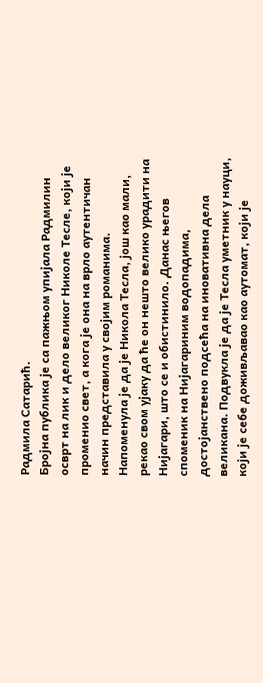Радмила Сатарић.
Бројна публика је са пажњом упијала Радмилин осврт на лик и дело великог Николе Тесле, који је променио свет, а кога је она на врло аутентичан начин представила у својим романима. Напоменула је да је Никола Тесла, још као мали, рекао свом ујаку да ће он нешто велико урадити на Нијагари, што се и обистинило. Данас његов споменик на Нијагариним водопадима, достојанствено подсећа на иновативна дела великана. Подвукла је да је Тесла уметник у науци, који је себе доживљавао као аутомат, који је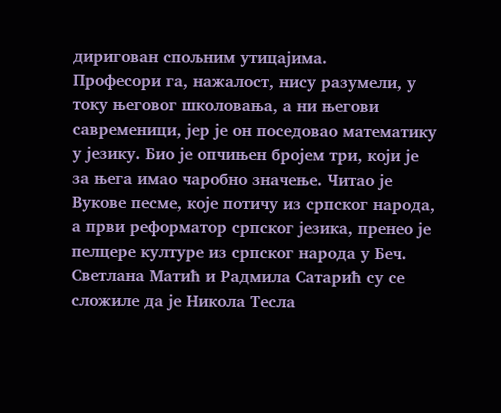диригован спољним утицајима.
Професори га, нажалост, нису разумели, у току његовог школовања, а ни његови савременици, јер је он поседовао математику у језику. Био је опчињен бројем три, који је за њега имао чаробно значење. Читао је Вукове песме, које потичу из српског народа, а први реформатор српског језика, пренео је пелцере културе из српског народа у Беч.
Светлана Матић и Радмила Сатарић су се сложиле да је Никола Тесла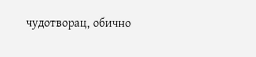чудотворац, обично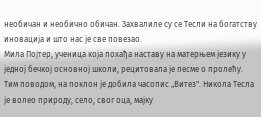необичан и необично обичан. Захвалиле су се Тесли на богатству иновација и што нас је све повезао.
Мила Појтер, ученица која похађа наставу на матерњем језику у једној бечкој основној школи, рецитовала је песме о пролећу. Тим поводом, на поклон је добила часопис „Витез". Никола Тесла је волео природу, село, свог оца, мајку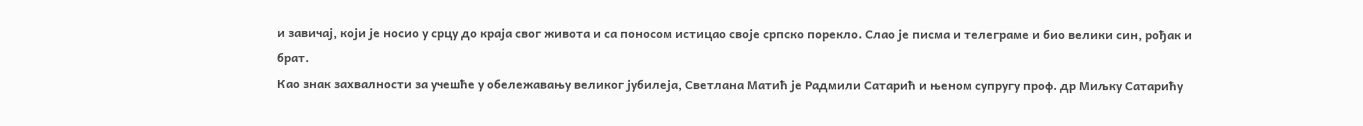и завичај, који је носио у срцу до краја свог живота и са поносом истицао своје српско порекло. Слао је писма и телеграме и био велики син, рођак и брат.
Као знак захвалности за учешће у обележавању великог јубилеја, Светлана Матић је Радмили Сатарић и њеном супругу проф. др Миљку Сатарићу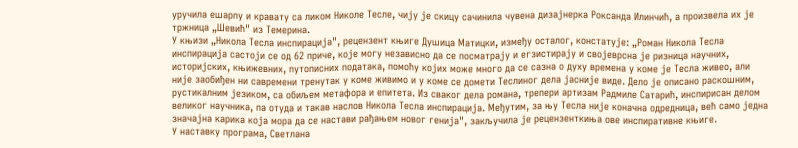уручила ешарпу и кравату са ликом Николе Тесле, чију је скицу сачинила чувена дизајнерка Роксанда Илинчић, а произвела их је тржница „Шевић" из Темерина.
У књизи „Никола Тесла инспирација", рецензент књиге Душица Матицки, између осталог, констатује: „Роман Никола Тесла инспирација састоји се од 62 приче, које могу независно да се посматрају и егзистирају и својеврсна је ризница научних, историјских, књижевних, путописних података, помоћу којих може много да се сазна о духу времена у коме је Тесла живео, али није заобиђен ни савремени тренутак у коме живимо и у коме се домети Теслиног дела јасније виде. Дело је описано раскошним, рустикалним језиком, са обиљем метафора и епитета. Из сваког дела романа, трепери артизам Радмиле Сатарић, инспирисан делом великог научника, па отуда и такав наслов Никола Тесла инспирација. Међутим, за њу Тесла није коначна одредница, већ само једна значајна карика која мора да се настави рађањем новог генија", закључила је рецензенткиња ове инспиративне књиге.
У наставку програма, Светлана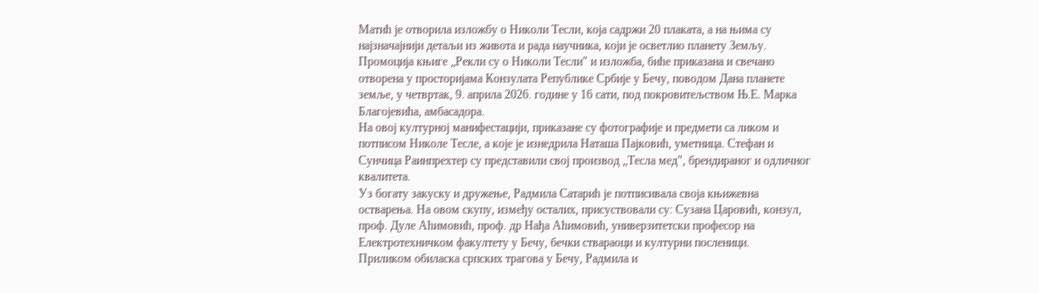Матић је отворила изложбу о Николи Тесли, која садржи 20 плаката, а на њима су најзначајнији детаљи из живота и рада научника, који је осветлио планету Земљу. Промоција књиге „Рекли су о Николи Тесли" и изложба, биће приказана и свечано отворена у просторијама Конзулата Републике Србије у Бечу, поводом Дана планете земље, у четвртак, 9. априла 2026. године у 16 сати, под покровитељством Њ.Е. Марка Благојевића, амбасадора.
На овој културној манифестацији, приказане су фотографије и предмети са ликом и потписом Николе Тесле, а које је изнедрила Наташа Пајковић, уметница. Стефан и Сунчица Раинпрехтер су представили свој производ „Тесла мед", брендираног и одличног квалитета.
Уз богату закуску и дружење, Радмила Сатарић је потписивала своја књижевна остварења. На овом скупу, између осталих, присуствовали су: Сузана Царовић, конзул, проф. Дуле Аћимовић, проф. др Нађа Аћимовић, универзитетски професор на Електротехничком факултету у Бечу, бечки ствараоци и културни посленици.
Приликом обиласка српских трагова у Бечу, Радмила и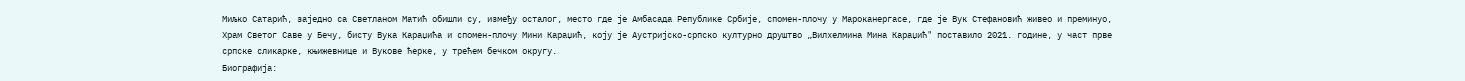Миљко Сатарић, заједно са Светланом Матић обишли су, између осталог, место где је Амбасада Републике Србије, спомен-плочу у Мароканергасе, где је Вук Стефановић живео и преминуо, Храм Светог Саве у Бечу, бисту Вука Караџића и спомен-плочу Мини Караџић, коју је Аустријско-српско културно друштво „Вилхелмина Мина Караџић" поставило 2021. године, у част прве српске сликарке, књижевнице и Вукове ћерке, у трећем бечком округу.
Биографија: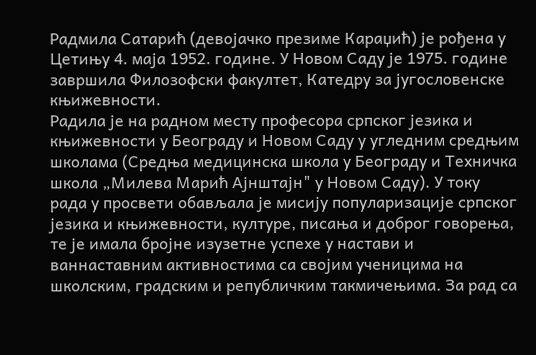Радмила Сатарић (девојачко презиме Караџић) је рођена у Цетињу 4. маја 1952. године. У Новом Саду је 1975. године завршила Филозофски факултет, Катедру за југословенске књижевности.
Радила је на радном месту професора српског језика и књижевности у Београду и Новом Саду у угледним средњим школама (Средња медицинска школа у Београду и Техничка школа „Милева Марић Ајнштајн" у Новом Саду). У току рада у просвети обављала је мисију популаризације српског језика и књижевности, културе, писања и доброг говорења, те је имала бројне изузетне успехе у настави и ваннаставним активностима са својим ученицима на школским, градским и републичким такмичењима. За рад са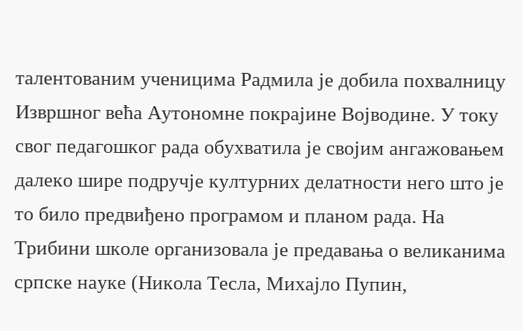талентованим ученицима Радмила је добила похвалницу Извршног већа Аутономне покрајине Војводине. У току свог педагошког рада обухватила је својим ангажовањем далеко шире подручје културних делатности него што је то било предвиђено програмом и планом рада. На Трибини школе организовала је предавања о великанима српске науке (Никола Тесла, Михајло Пупин,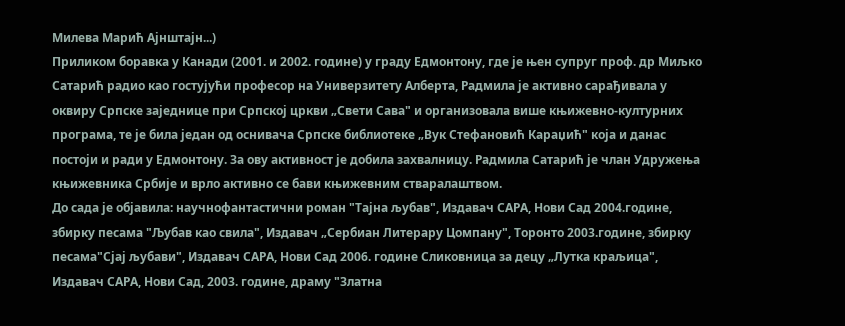Милева Марић Ајнштајн...)
Приликом боравка у Канади (2001. и 2002. године) у граду Едмонтону, где је њен супруг проф. др Миљко Сатарић радио као гостујући професор на Универзитету Алберта, Радмила је активно сарађивала у оквиру Српске заједнице при Српској цркви „Свети Сава" и организовала више књижевно-културних програма, те је била један од оснивача Српске библиотеке „Вук Стефановић Караџић" која и данас постоји и ради у Едмонтону. За ову активност је добила захвалницу. Радмила Сатарић је члан Удружења књижевника Србије и врло активно се бави књижевним стваралаштвом.
До сада је објавила: научнофантастични роман "Тајна љубав", Издавач САРА, Нови Сад 2004.године, збирку песама "Љубав као свила", Издавач „Сербиан Литерарy Цомпанy", Торонто 2003.године, збирку песама"Сјај љубави", Издавач САРА, Нови Сад 2006. године Сликовница за децу „Лутка краљица", Издавач САРА, Нови Сад, 2003. године, драму "Златна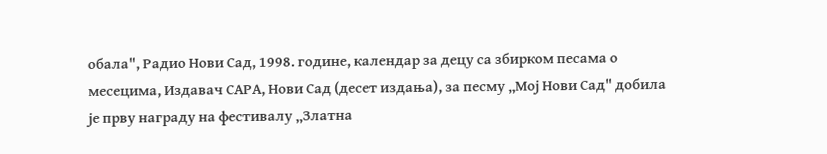обала", Радио Нови Сад, 1998. године, календар за децу са збирком песама о месецима, Издавач САРА, Нови Сад (десет издања), за песму „Мој Нови Сад" добила је прву награду на фестивалу „Златна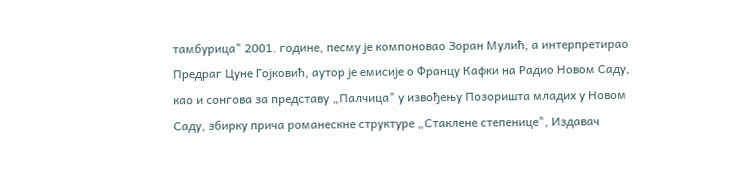тамбурица" 2001. године, песму је компоновао Зоран Мулић, а интерпретирао Предраг Цуне Гојковић, аутор је емисије о Францу Кафки на Радио Новом Саду, као и сонгова за представу „Палчица" у извођењу Позоришта младих у Новом Саду, збирку прича романескне структуре „Стаклене степенице", Издавач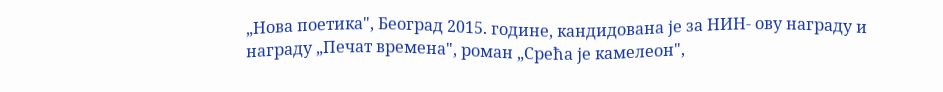„Нова поетика", Београд 2015. године, кандидована је за НИН- ову награду и награду „Печат времена", роман „Срећа је камелеон",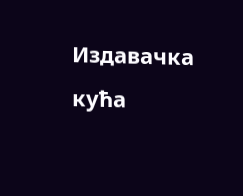Издавачка кућа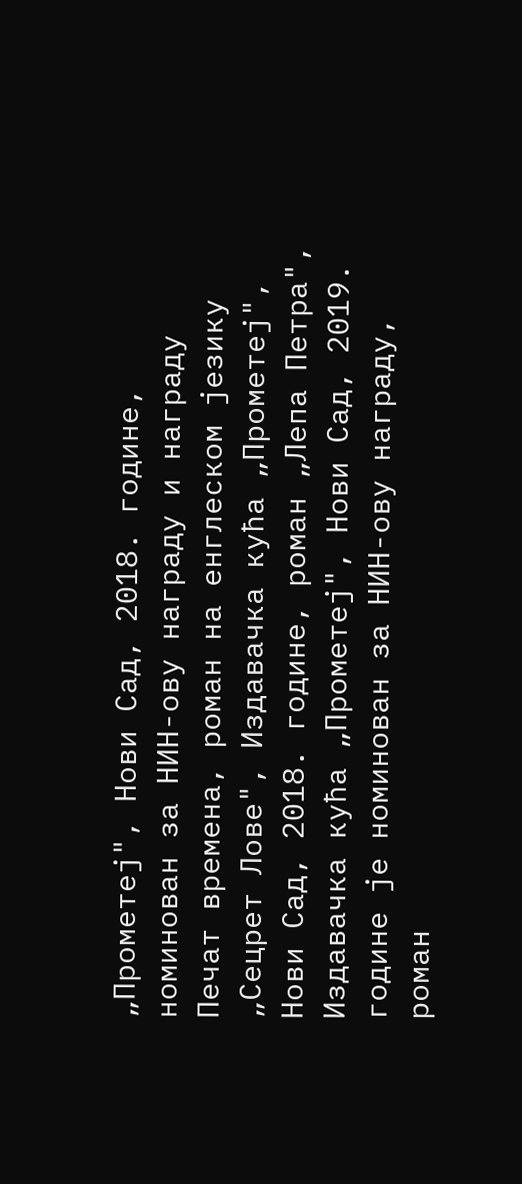„Прометеј", Нови Сад, 2018. године, номинован за НИН-ову награду и награду Печат времена, роман на енглеском језику „Сецрет Лове", Издавачка кућа „Прометеј", Нови Сад, 2018. године, роман „Лепа Петра", Издавачка кућа „Прометеј", Нови Сад, 2019. године је номинован за НИН-ову награду, роман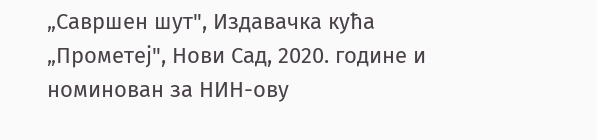„Савршен шут", Издавачка кућа „Прометеј", Нови Сад, 2020. године и номинован за НИН-ову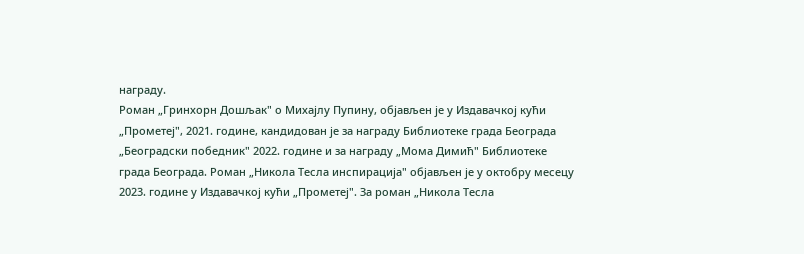награду.
Роман „Гринхорн Дошљак" о Михајлу Пупину, објављен је у Издавачкој кући „Прометеј", 2021. године, кандидован је за награду Библиотеке града Београда „Београдски победник" 2022. године и за награду „Мома Димић" Библиотеке града Београда. Роман „Никола Тесла инспирација" објављен је у октобру месецу 2023. године у Издавачкој кући „Прометеј". За роман „Никола Тесла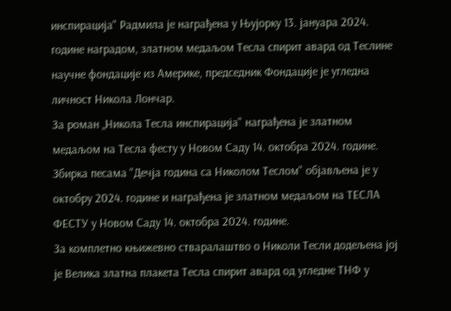инспирација" Радмила је награђена у Њујорку 13. јануара 2024. године наградом, златном медаљом Тесла спирит авард од Теслине научне фондације из Америке, председник Фондације је угледна личност Никола Лончар.
За роман „Никола Тесла инспирација" награђена је златном медаљом на Тесла фесту у Новом Саду 14. октобра 2024. године. Збирка песама "Дечја година са Николом Теслом" објављена је у октобру 2024. године и награђена је златном медаљом на ТЕСЛА ФЕСТУ у Новом Саду 14. октобра 2024. године.
За комплетно књижевно стваралаштво о Николи Тесли додељена јој је Велика златна плакета Тесла спирит авард од угледне ТНФ у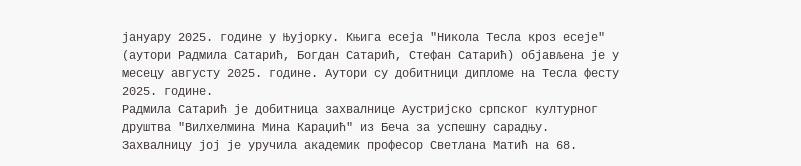јануару 2025. године у Њујорку. Књига есеја "Никола Тесла кроз есеје" (аутори Радмила Сатарић, Богдан Сатарић, Стефан Сатарић) објављена је у месецу августу 2025. године. Аутори су добитници дипломе на Тесла фесту 2025. године.
Радмила Сатарић је добитница захвалнице Аустријско српског културног друштва "Вилхелмина Мина Караџић" из Беча за успешну сарадњу. Захвалницу јој је уручила академик професор Светлана Матић на 68.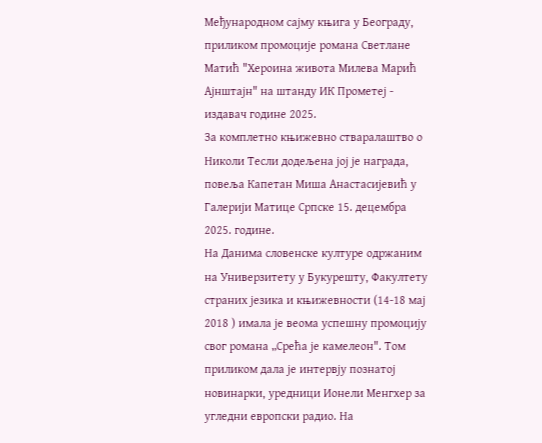Међународном сајму књига у Београду, приликом промоције романа Светлане Матић "Хероина живота Милева Марић Ајнштајн" на штанду ИК Прометеј - издавач године 2025.
За комплетно књижевно стваралаштво о Николи Тесли додељена јој је награда, повеља Капетан Миша Анастасијевић у Галерији Матице Српске 15. децембра 2025. године.
На Данима словенске културе одржаним на Универзитету у Букурешту, Факултету страних језика и књижевности (14-18 мај 2018 ) имала је веома успешну промоцију свог романа „Срећа је камелеон". Том приликом дала је интервју познатој новинарки, уредници Ионели Менгхер за угледни европски радио. На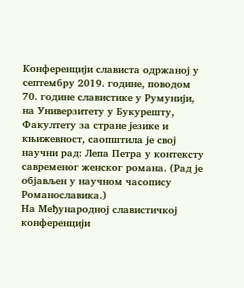Конференцији слависта одржаној у септембру 2019. године, поводом 70. године славистике у Румунији, на Универзитету у Букурешту, Факултету за стране језике и књижевност, саопштила је свој научни рад: Лепа Петра у контексту савременог женског романа. (Рад је објављен у научном часопису Романославика.)
На Међународној славистичкој конференцији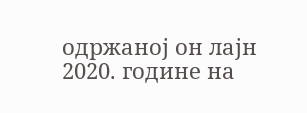одржаној он лајн 2020. године на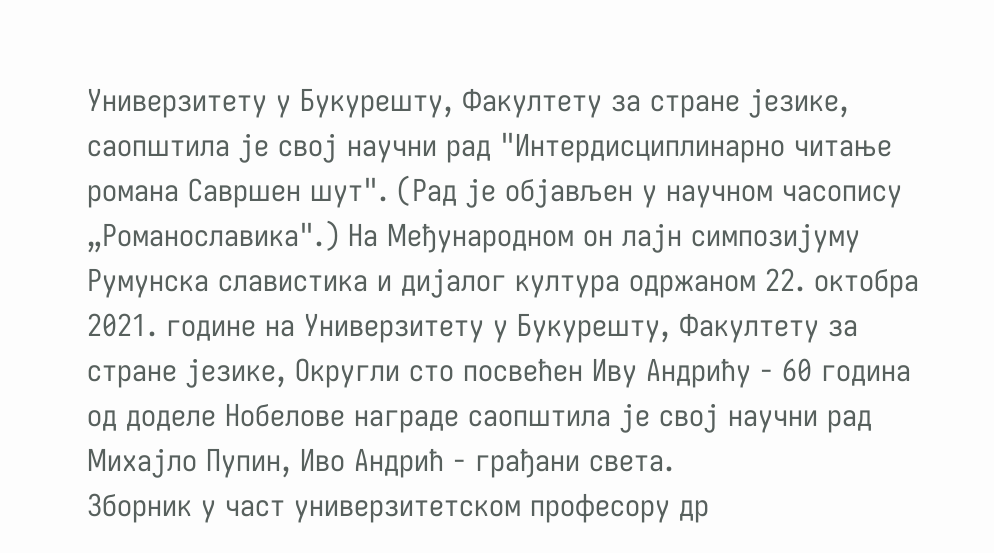Универзитету у Букурешту, Факултету за стране језике, саопштила је свој научни рад "Интердисциплинарно читање романа Савршен шут". (Рад је објављен у научном часопису „Романославика".) На Међународном он лајн симпозијуму Румунска славистика и дијалог култура одржаном 22. октобра 2021. године на Универзитету у Букурешту, Факултету за стране језике, Округли сто посвећен Иву Андрићу - 60 година од доделе Нобелове награде саопштила је свој научни рад Михајло Пупин, Иво Андрић - грађани света.
Зборник у част универзитетском професору др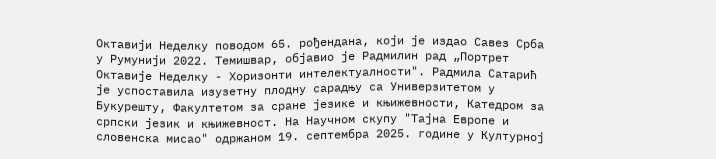Октавији Неделку поводом 65. рођендана, који је издао Савез Срба у Румунији 2022. Темишвар, објавио је Радмилин рад „Портрет Октавије Неделку - Хоризонти интелектуалности". Радмила Сатарић је успоставила изузетну плодну сарадњу са Универзитетом у Букурешту, Факултетом за сране језике и књижевности, Катедром за српски језик и књижевност. На Научном скупу "Тајна Европе и словенска мисао" одржаном 19. септембра 2025. године у Културној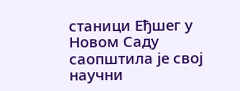станици Еђшег у Новом Саду саопштила је свој научни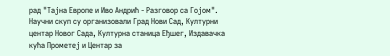рад "Тајна Европе и Иво Андрић - Разговор са Гојом". Научни скуп су организовали Град Нови Сад, Културни центар Новог Сада, Културна станица Еђшег, Издавачка кућа Прометеј и Центар за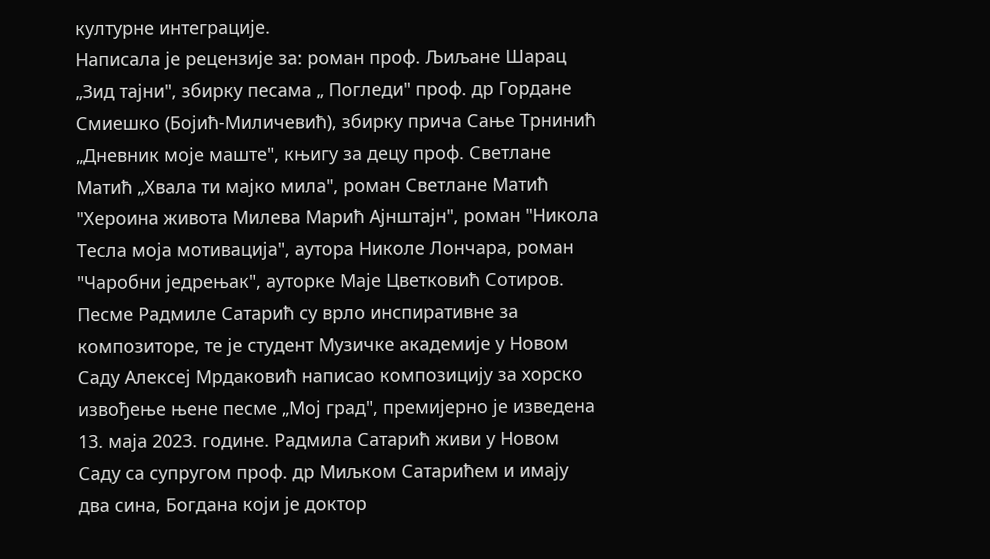културне интеграције.
Написала је рецензије за: роман проф. Љиљане Шарац „Зид тајни", збирку песама „ Погледи" проф. др Гордане Смиешко (Бојић-Миличевић), збирку прича Сање Трнинић „Дневник моје маште", књигу за децу проф. Светлане Матић „Хвала ти мајко мила", роман Светлане Матић "Хероина живота Милева Марић Ајнштајн", роман "Никола Тесла моја мотивација", аутора Николе Лончара, роман "Чаробни једрењак", ауторке Маје Цветковић Сотиров.
Песме Радмиле Сатарић су врло инспиративне за композиторе, те је студент Музичке академије у Новом Саду Алексеј Мрдаковић написао композицију за хорско извођење њене песме „Мој град", премијерно је изведена 13. маја 2023. године. Радмила Сатарић живи у Новом Саду са супругом проф. др Миљком Сатарићем и имају два сина, Богдана који је доктор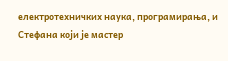електротехничких наука, програмирања, и Стефана који је мастер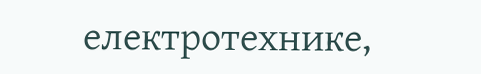електротехнике,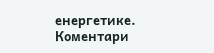енергетике.
Коментари